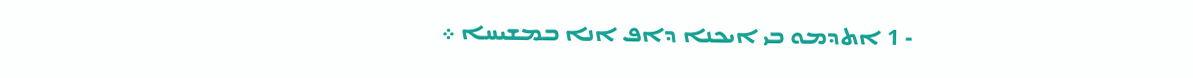- 1 ܐܬܕܡܘ ܒܝ ܐܝܟܢܐ ܕܐܦ ܐܢܐ ܒܡܫܝܚܐ ܀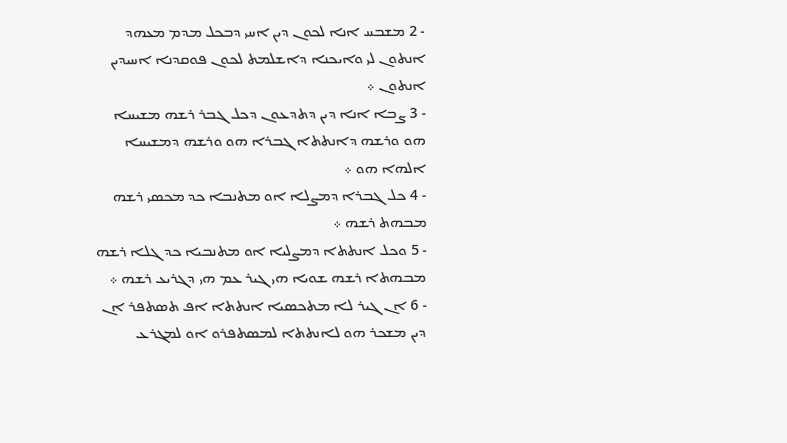- 2 ܡܫܒܚ ܐܢܐ ܠܟܘܢ ܕܝܢ ܐܚܝ ܕܒܟܠ ܡܕܡ ܡܥܗܕ ܐܢܬܘܢ ܠܝ ܘܐܝܟܢܐ ܕܐܫܠܡܬ ܠܟܘܢ ܦܘܩܕܢܐ ܐܚܝܕܝܢ ܐܢܬܘܢ ܀
- 3 ܨܒܐ ܐܢܐ ܕܝܢ ܕܬܕܥܘܢ ܕܟܠ ܓܒܪ ܪܫܗ ܡܫܝܚܐ ܗܘ ܘܪܫܗ ܕܐܢܬܬܐ ܓܒܪܐ ܗܘ ܘܪܫܗ ܕܡܫܝܚܐ ܐܠܗܐ ܗܘ ܀
- 4 ܟܠ ܓܒܪܐ ܕܡܨܠܐ ܐܘ ܡܬܢܒܐ ܟܕ ܡܟܤܝ ܪܫܗ ܡܒܗܬ ܪܫܗ ܀
- 5 ܘܟܠ ܐܢܬܬܐ ܕܡܨܠܝܐ ܐܘ ܡܬܢܒܝܐ ܟܕ ܓܠܐ ܪܫܗ ܡܒܗܬܐ ܪܫܗ ܫܘܝܐ ܗܝ ܓܝܪ ܥܡ ܗܝ ܕܓܪܝܥ ܪܫܗ ܀
- 6 ܐܢ ܓܝܪ ܠܐ ܡܬܟܤܝܐ ܐܢܬܬܐ ܐܦ ܬܤܬܦܪ ܐܢ ܕܝܢ ܡܫܟܪ ܗܘ ܠܐܢܬܬܐ ܠܡܤܬܦܪܘ ܐܘ ܠܡܓܪܥ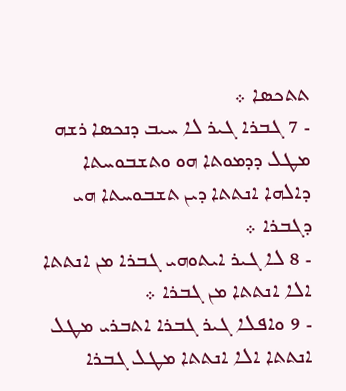ܬܬܟܤܐ ܀
- 7 ܓܒܪܐ ܓܝܪ ܠܐ ܚܝܒ ܕܢܟܤܐ ܪܫܗ ܡܛܠ ܕܕܡܘܬܐ ܗܘ ܘܬܫܒܘܚܬܐ ܕܐܠܗܐ ܐܢܬܬܐ ܕܝܢ ܬܫܒܘܚܬܐ ܗܝ ܕܓܒܪܐ ܀
- 8 ܠܐ ܓܝܪ ܐܝܬܘܗܝ ܓܒܪܐ ܡܢ ܐܢܬܬܐ ܐܠܐ ܐܢܬܬܐ ܡܢ ܓܒܪܐ ܀
- 9 ܘܐܦܠܐ ܓܝܪ ܓܒܪܐ ܐܬܒܪܝ ܡܛܠ ܐܢܬܬܐ ܐܠܐ ܐܢܬܬܐ ܡܛܠ ܓܒܪܐ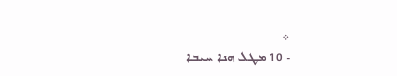܀
- 10 ܡܛܠ ܗܢܐ ܚܝܒܐ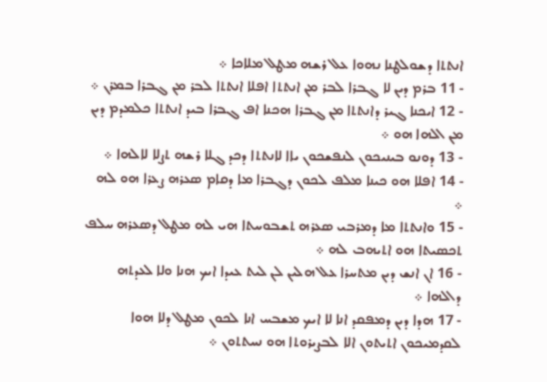ܐܢܬܬܐ ܕܫܘܠܛܢܐ ܢܗܘܐ ܥܠ ܪܫܗ ܡܛܠ ܡܠܐܟܐ ܀
- 11 ܒܪܡ ܕܝܢ ܠܐ ܓܒܪܐ ܠܒܪ ܡܢ ܐܢܬܬܐ ܐܦܠܐ ܐܢܬܬܐ ܠܒܪ ܡܢ ܓܒܪܐ ܒܡܪܢ ܀
- 12 ܐܝܟܢܐ ܓܝܪ ܕܐܢܬܬܐ ܡܢ ܓܒܪܐ ܗܟܢܐ ܐܦ ܓܒܪܐ ܒܝܕ ܐܢܬܬܐ ܟܠܡܕܡ ܕܝܢ ܡܢ ܐܠܗܐ ܗܘ ܀
- 13 ܕܘܢܘ ܒܝܢܝܟܘܢ ܠܢܦܫܟܘܢ ܝܐܐ ܠܐܢܬܬܐ ܕܟܕ ܓܠܐ ܪܫܗ ܬܨܠܐ ܠܐܠܗܐ ܀
- 14 ܐܦܠܐ ܗܘ ܟܝܢܐ ܡܠܦ ܠܟܘܢ ܕܓܒܪܐ ܡܐ ܕܩܐܡ ܤܥܪܗ ܨܥܪܐ ܗܘ ܠܗ ܀
- 15 ܘܐܢܬܬܐ ܡܐ ܕܡܪܒܝ ܤܥܪܗ ܬܫܒܘܚܬܐ ܗܝ ܠܗ ܡܛܠ ܕܤܥܪܗ ܚܠܦ ܬܟܤܝܬܐ ܗܘ ܐܬܝܗܒ ܠܗ ܀
- 16 ܐܢ ܐܢܫ ܕܝܢ ܡܬܚܪܐ ܥܠ ܗܠܝܢ ܠܢ ܠܝܬ ܥܝܕܐ ܐܝܟ ܗܢܐ ܘܠܐ ܠܥܕܬܗ ܕܐܠܗܐ ܀
- 17 ܗܕܐ ܕܝܢ ܕܡܦܩܕ ܐܢܐ ܠܐ ܐܝܟ ܡܫܒܚ ܐܢܐ ܠܟܘܢ ܡܛܠ ܕܠܐ ܗܘܐ ܠܩܕܡܝܟܘܢ ܐܬܝܬܘܢ ܐܠܐ ܠܒܨܝܪܘܬܐ ܗܘ ܢܚܬܬܘܢ ܀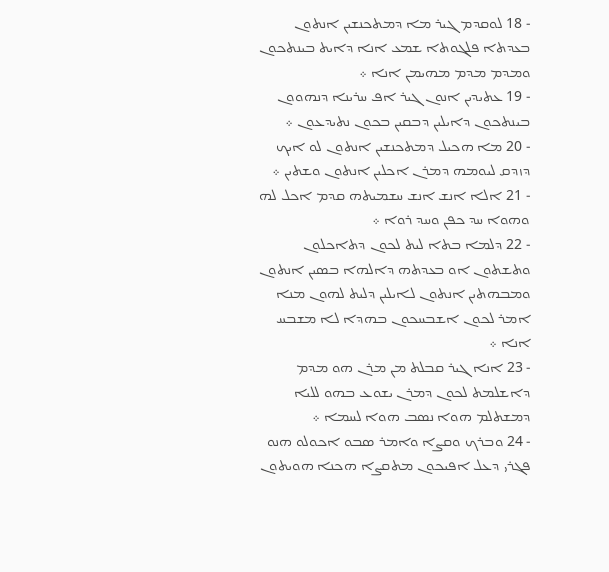- 18 ܠܘܩܕܡ ܓܝܪ ܡܐ ܕܡܬܟܢܫܝܢ ܐܢܬܘܢ ܒܥܕܬܐ ܦܠܓܘܬܐ ܫܡܥ ܐܢܐ ܕܐܝܬ ܒܝܢܬܟܘܢ ܘܡܕܡ ܡܕܡ ܡܗܝܡܢ ܐܢܐ ܀
- 19 ܥܬܝܕܝܢ ܐܢܘܢ ܓܝܪ ܐܦ ܚܪܝܢܐ ܕܢܗܘܘܢ ܒܝܢܬܟܘܢ ܕܐܝܠܝܢ ܕܒܩܝܢ ܒܟܘܢ ܢܬܝܕܥܘܢ ܀
- 20 ܡܐ ܗܟܝܠ ܕܡܬܟܢܫܝܢ ܐܢܬܘܢ ܠܘ ܐܝܟ ܕܙܕܩ ܠܝܘܡܗ ܕܡܪܢ ܐܟܠܝܢ ܐܢܬܘܢ ܘܫܬܝܢ ܀
- 21 ܐܠܐ ܐܢܫ ܐܢܫ ܚܫܡܝܬܗ ܩܕܡ ܐܟܠ ܠܗ ܘܗܘܐ ܚܕ ܟܦܢ ܘܚܕ ܪܘܐ ܀
- 22 ܕܠܡܐ ܒܬܐ ܠܝܬ ܠܟܘܢ ܕܬܐܟܠܘܢ ܘܬܫܬܘܢ ܐܘ ܒܥܕܬܗ ܕܐܠܗܐ ܒܤܝܢ ܐܢܬܘܢ ܘܡܒܗܬܝܢ ܐܢܬܘܢ ܠܐܝܠܝܢ ܕܠܝܬ ܠܗܘܢ ܡܢܐ ܐܡܪ ܠܟܘܢ ܐܫܒܚܟܘܢ ܒܗܕܐ ܠܐ ܡܫܒܚ ܐܢܐ ܀
- 23 ܐܢܐ ܓܝܪ ܩܒܠܬ ܡܢ ܡܪܢ ܗܘ ܡܕܡ ܕܐܫܠܡܬ ܠܟܘܢ ܕܡܪܢ ܝܫܘܥ ܒܗܘ ܠܠܝܐ ܕܡܫܬܠܡ ܗܘܐ ܢܤܒ ܗܘܐ ܠܚܡܐ ܀
- 24 ܘܒܪܟ ܘܩܨܐ ܘܐܡܪ ܤܒܘ ܐܟܘܠܘ ܗܢܘ ܦܓܪܝ ܕܥܠ ܐܦܝܟܘܢ ܡܬܩܨܐ ܗܟܢܐ ܗܘܝܬܘܢ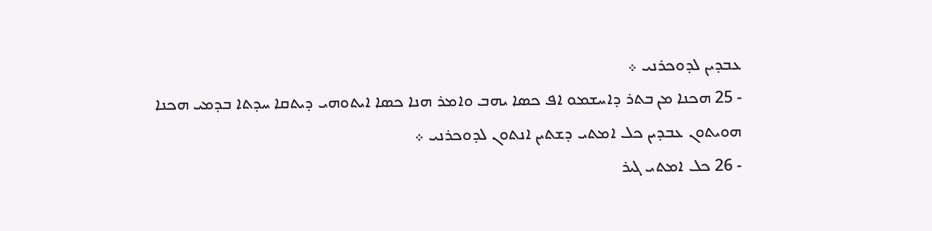ܥܒܕܝܢ ܠܕܘܟܪܢܝ ܀
- 25 ܗܟܢܐ ܡܢ ܒܬܪ ܕܐܚܫܡܘ ܐܦ ܟܤܐ ܝܗܒ ܘܐܡܪ ܗܢܐ ܟܤܐ ܐܝܬܘܗܝ ܕܝܬܩܐ ܚܕܬܐ ܒܕܡܝ ܗܟܢܐ ܗܘܝܬܘܢ ܥܒܕܝܢ ܟܠ ܐܡܬܝ ܕܫܬܝܢ ܐܢܬܘܢ ܠܕܘܟܪܢܝ ܀
- 26 ܟܠ ܐܡܬܝ ܓܝܪ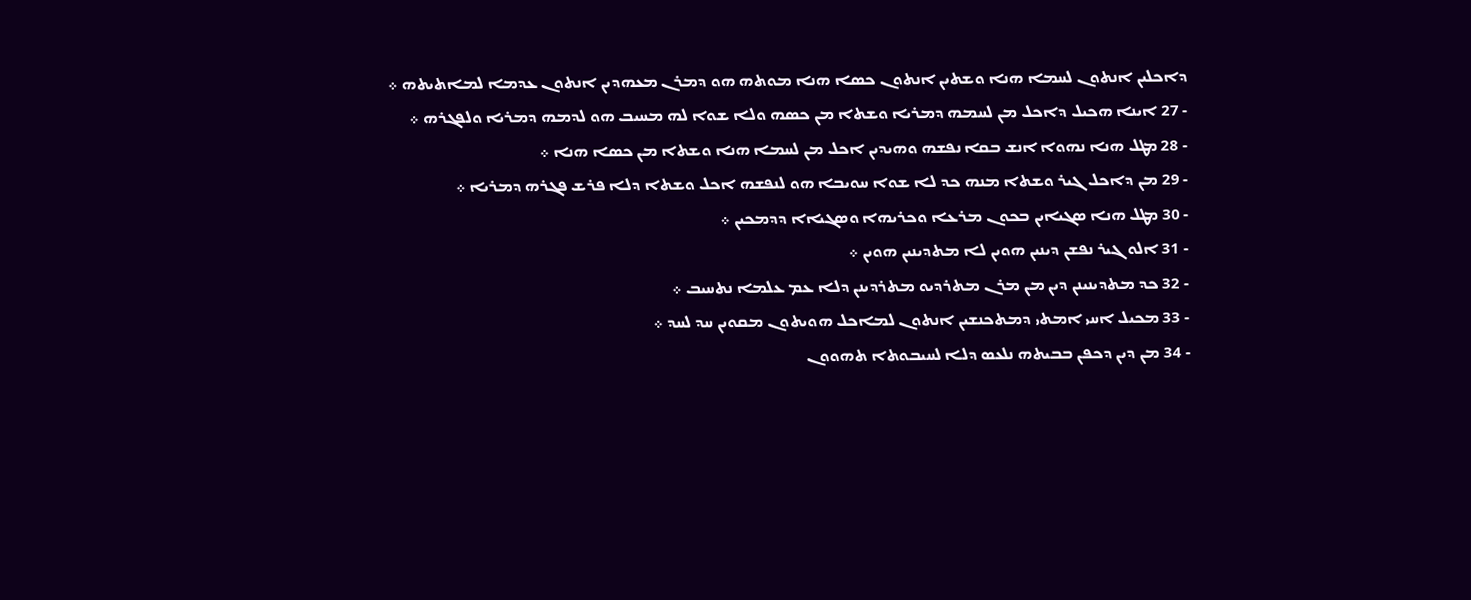ܕܐܟܠܝܢ ܐܢܬܘܢ ܠܚܡܐ ܗܢܐ ܘܫܬܝܢ ܐܢܬܘܢ ܟܤܐ ܗܢܐ ܡܘܬܗ ܗܘ ܕܡܪܢ ܡܥܗܕܝܢ ܐܢܬܘܢ ܥܕܡܐ ܠܡܐܬܝܬܗ ܀
- 27 ܐܝܢܐ ܗܟܝܠ ܕܐܟܠ ܡܢ ܠܚܡܗ ܕܡܪܝܐ ܘܫܬܐ ܡܢ ܟܤܗ ܘܠܐ ܫܘܐ ܠܗ ܡܚܝܒ ܗܘ ܠܕܡܗ ܕܡܪܝܐ ܘܠܦܓܪܗ ܀
- 28 ܡܛܠ ܗܢܐ ܢܗܘܐ ܐܢܫ ܒܩܐ ܢܦܫܗ ܘܗܝܕܝܢ ܐܟܠ ܡܢ ܠܚܡܐ ܗܢܐ ܘܫܬܐ ܡܢ ܟܤܐ ܗܢܐ ܀
- 29 ܡܢ ܕܐܟܠ ܓܝܪ ܘܫܬܐ ܡܢܗ ܟܕ ܠܐ ܫܘܐ ܚܘܝܒܐ ܗܘ ܠܢܦܫܗ ܐܟܠ ܘܫܬܐ ܕܠܐ ܦܪܫ ܦܓܪܗ ܕܡܪܝܐ ܀
- 30 ܡܛܠ ܗܢܐ ܤܓܝܐܝܢ ܒܟܘܢ ܡܪܥܐ ܘܟܪܝܗܐ ܘܤܓܝܐܐ ܕܕܡܟܝܢ ܀
- 31 ܐܠܘ ܓܝܪ ܢܦܫܢ ܕܝܢܝܢ ܗܘܝܢ ܠܐ ܡܬܕܝܢܝܢ ܗܘܝܢ ܀
- 32 ܟܕ ܡܬܕܝܢܝܢܢ ܕܝܢ ܡܢ ܡܪܢ ܡܬܪܕܝܘ ܡܬܪܕܝܢܢ ܕܠܐ ܥܡ ܥܠܡܐ ܢܬܚܝܒ ܀
- 33 ܡܟܝܠ ܐܚܝ ܐܡܬܝ ܕܡܬܟܢܫܝܢ ܐܢܬܘܢ ܠܡܐܟܠ ܗܘܝܬܘܢ ܡܩܘܝܢ ܚܕ ܠܚܕ ܀
- 34 ܡܢ ܕܝܢ ܕܟܦܢ ܒܒܝܬܗ ܢܠܥܤ ܕܠܐ ܠܚܝܒܘܬܐ ܬܗܘܘܢ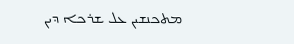ܡܬܟܢܫܝܢ ܥܠ ܫܪܟܐ ܕܝܢ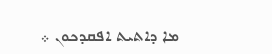ܡܐ ܕܐܬܝܬ ܐܦܩܕܟܘܢ ܀